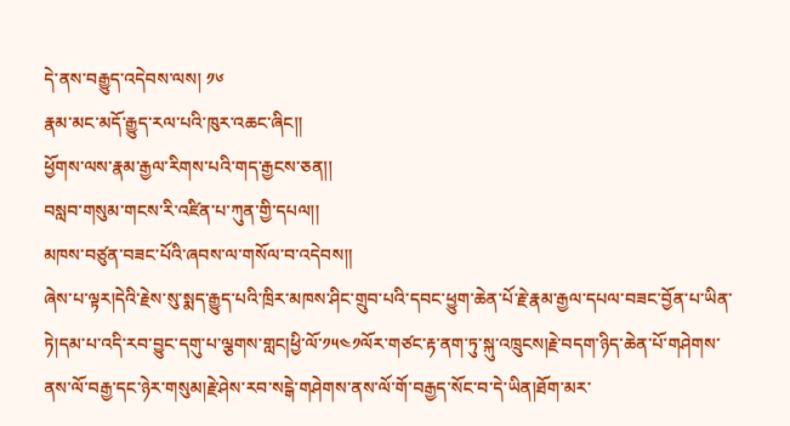དེ་ནས་བརྒྱུད་འདེབས་ལས། ༡༦
རྣམ་མང་མདོ་རྒྱུད་རལ་པའི་ཁུར་འཆང་ཞིང།།
ཕྱོགས་ལས་རྣམ་རྒྱལ་རིགས་པའི་གད་རྒྱངས་ཅན།།
བསླབ་གསུམ་གངས་རི་འཛིན་པ་ཀུན་གྱི་དཔལ།།
མཁས་བཙུན་བཟང་པོའི་ཞབས་ལ་གསོལ་བ་འདེབས།།
ཞེས་པ་ལྟར།དེའི་རྗེས་སུ་སྨད་རྒྱུད་པའི་ཁྲིར་མཁས་ཤིང་གྲུབ་པའི་དབང་ཕྱུག་ཆེན་པོ་རྗེ་རྣམ་རྒྱལ་དཔལ་བཟང་བྱོན་པ་ཡིན་ཏེ།དམ་པ་འདི་རབ་བྱུང་དགུ་པ་ལྕགས་གླང།ཕྱི་ལོ་༡༥༤༡ལོར་གཙང་རྟ་ནག་ཏུ་སྐུ་འཁྲུངས།རྗེ་བདག་ཉིད་ཆེན་པོ་གཤེགས་ནས་ལོ་བརྒྱ་དང་ཉེར་གསུམ།རྗེ་ཤེས་རབ་སངྒེ་གཤེགས་ནས་ལོ་གོ་བརྒྱད་སོང་བ་དེ་ཡིན།ཐོག་མར་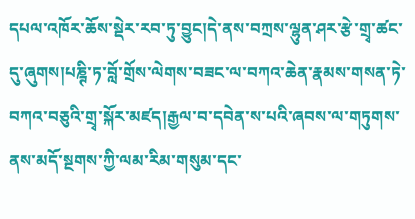དཔལ་འཁོར་ཆོས་སྡེར་རབ་ཏུ་བྱུང།དེ་ནས་བཀྲས་ལྷུན་ཤར་རྩེ་གྲྭ་ཚང་དུ་ཞུགས།པཎྚི་ཏ་བློ་གྲོས་ལེགས་བཟང་ལ་བཀའ་ཆེན་རྣམས་གསན་ཏེ་བཀའ་བཅུའི་གྲྭ་སྐོར་མཛད།རྒྱལ་བ་དབེན་ས་པའི་ཞབས་ལ་གཏུགས་ནས་མདོ་སྔགས་ཀྱི་ལམ་རིམ་གསུམ་དང་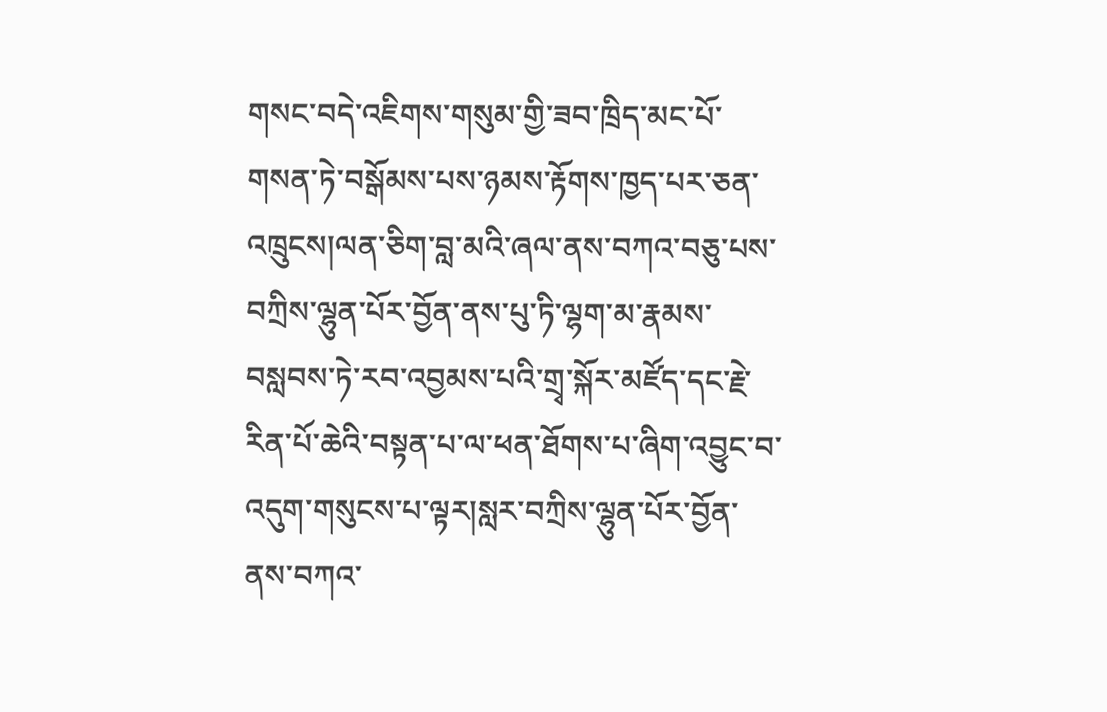གསང་བདེ་འཇིགས་གསུམ་གྱི་ཟབ་ཁྲིད་མང་པོ་གསན་ཏེ་བསྒོམས་པས་ཉམས་རྟོགས་ཁྱད་པར་ཅན་འཁྲུངས།ལན་ཅིག་བླ་མའི་ཞལ་ནས་བཀའ་བཅུ་པས་བཀྲིས་ལྷུན་པོར་བྱོན་ནས་པུ་ཏི་ལྷག་མ་རྣམས་བསླབས་ཏེ་རབ་འབྱམས་པའི་གྲྭ་སྐོར་མཛོད་དང་རྗེ་རིན་པོ་ཆེའི་བསྟན་པ་ལ་ཕན་ཐོགས་པ་ཞིག་འབྱུང་བ་འདུག་གསུངས་པ་ལྟར།སླར་བཀྲིས་ལྷུན་པོར་བྱོན་ནས་བཀའ་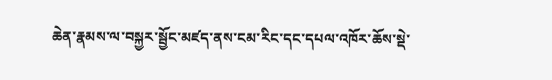ཆེན་རྣམས་ལ་བསྐྱར་སྦྱོང་མཛད་ནས་ངམ་རིང་དང་དཔལ་འཁོར་ཆོས་སྡེ་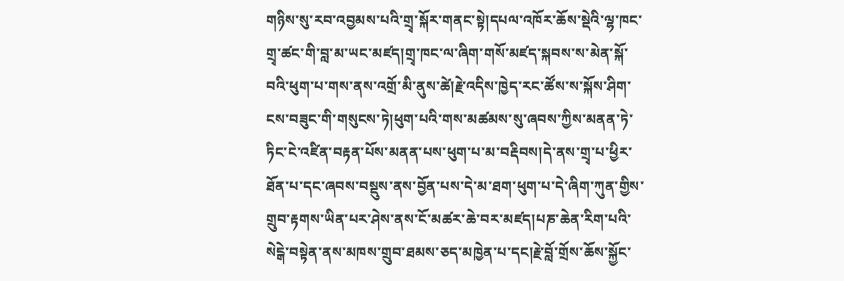གཉིས་སུ་རབ་འབྱམས་པའི་གྲྭ་སྐོར་གནང་སྟེ།དཔལ་འཁོར་ཆོས་སྡེའི་ལྷ་ཁང་གྲྭ་ཚང་གི་བླ་མ་ཡང་མཛད།གྲྭ་ཁང་ལ་ཞིག་གསོ་མཛད་སྐབས་ས་མེན་སྐོ་བའི་ཕུག་པ་གས་ནས་འགྲོ་མི་ནུས་ཚེ།རྗེ་འདིས་ཁྱེད་རང་ཚོས་ས་སྐོས་ཤིག་ངས་བཟུང་གི་གསུངས་ཏེ།ཕུག་པའི་གས་མཚམས་སུ་ཞབས་ཀྱིས་མནན་ཏེ་ཏིང་ངེ་འཛིན་བརྟན་པོས་མནན་པས་ཕུག་པ་མ་བརྡིབས།དེ་ནས་གྲྭ་པ་ཕྱིར་ཐོན་པ་དང་ཞབས་བསྡུས་ནས་བྱོན་པས་དེ་མ་ཐག་ཕུག་པ་དེ་ཞིག་ཀུན་གྱིས་གྲུབ་རྟགས་ཡིན་པར་ཤེས་ནས་ངོ་མཚར་ཆེ་བར་མཛད།པཎ་ཆེན་རིག་པའི་སེངྒེ་བསྟེན་ནས་མཁས་གྲུབ་ཐམས་ཅད་མཁྱེན་པ་དང།རྗེ་བློ་གྲོས་ཆོས་སྐྱོང་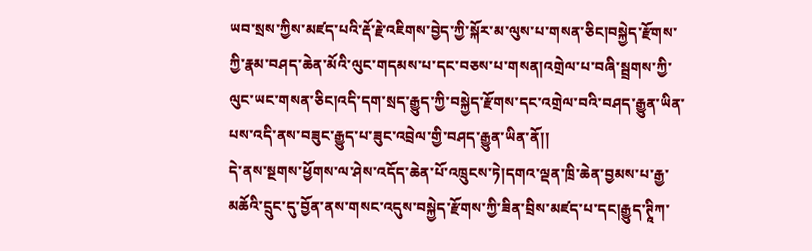ཡབ་སྲས་ཀྱིས་མཛད་པའི་རྡོ་རྗེ་འཇིགས་བྱེད་ཀྱི་སྐོར་མ་ལུས་པ་གསན་ཅིང།བསྐྱེད་རྫོགས་ཀྱི་རྣམ་བཤད་ཆེན་མོའི་ལུང་གདམས་པ་དང་བཅས་པ་གསན།འགྲེལ་པ་བཞི་སྦྲགས་ཀྱི་ལུང་ཡང་གསན་ཅིང།འདི་དག་སྲད་རྒྱུད་ཀྱི་བསྐྱེད་རྫོགས་དང་འགྲེལ་བའི་བཤད་རྒྱུན་ཡིན་པས་འདི་ནས་བཟུང་རྒྱུད་པ་ཟུང་འབྲེལ་གྱི་བཤད་རྒྱུན་ཡིན་ནོ།།
དེ་ནས་སྔགས་ཕྱོགས་ལ་ཤེས་འདོད་ཆེན་པོ་འཁྲུངས་ཏེ།དགའ་ལྡན་ཁྲི་ཆེན་བྱམས་པ་རྒྱ་མཆོའི་དྲུང་དུ་བྱོན་ནས་གསང་འདུས་བསྐྱེད་རྫོགས་ཀྱི་ཟིན་བྲིས་མཛད་པ་དང།རྒྱུད་ཊཱིཀ་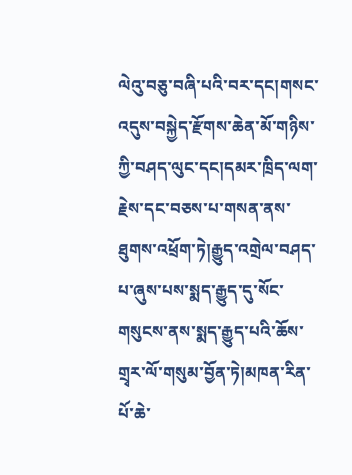ལེའུ་བཅུ་བཞི་པའི་བར་དང།གསང་འདུས་བསྐྱེད་རྫོགས་ཆེན་མོ་གཉིས་ཀྱི་བཤད་ལུང་དང།དམར་ཁྲིད་ལག་རྗེས་དང་བཅས་པ་གསན་ནས་ཐུགས་འཕྲོག་ཏེ།རྒྱུད་འགྲེལ་བཤད་པ་ཞུས་པས་སྨད་རྒྱུད་དུ་སོང་གསུངས་ནས་སྨད་རྒྱུད་པའི་ཆོས་གྲྭར་ལོ་གསུམ་བྱོན་ཏེ།མཁན་རིན་པོ་ཆེ་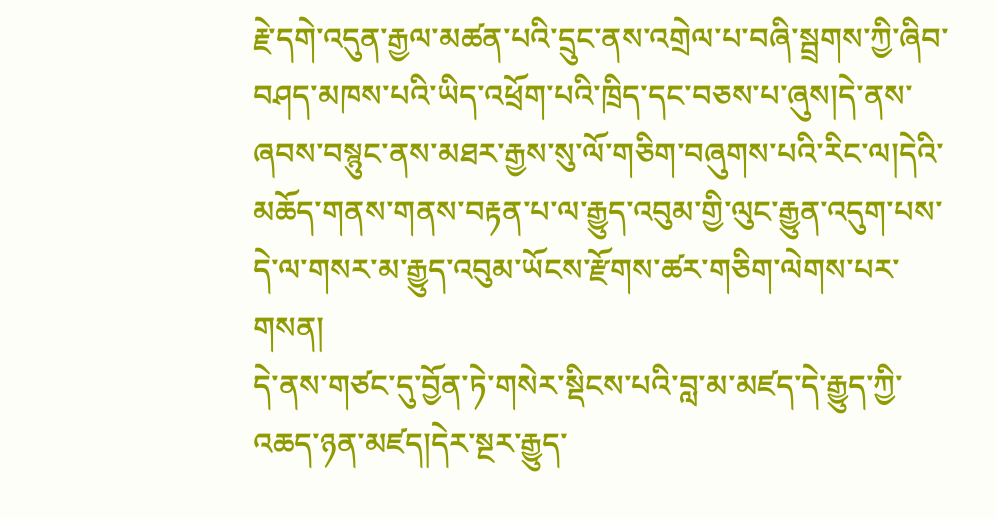རྗེ་དགེ་འདུན་རྒྱལ་མཚན་པའི་དྲུང་ནས་འགྲེལ་པ་བཞི་སྦྲགས་ཀྱི་ཞིབ་བཤད་མཁས་པའི་ཡིད་འཕྲོག་པའི་ཁྲིད་དང་བཅས་པ་ཞུས།དེ་ནས་ཞབས་བསྙུང་ནས་མཐར་རྒྱས་སུ་ལོ་གཅིག་བཞུགས་པའི་རིང་ལ།དེའི་མཆོད་གནས་གནས་བརྟན་པ་ལ་རྒྱུད་འབུམ་གྱི་ལུང་རྒྱུན་འདུག་པས་དེ་ལ་གསར་མ་རྒྱུད་འབུམ་ཡོངས་རྫོགས་ཚར་གཅིག་ལེགས་པར་གསན།
དེ་ནས་གཙང་དུ་བྱོན་ཏེ་གསེར་སྡིངས་པའི་བླ་མ་མཛད་དེ་རྒྱུད་ཀྱི་འཆད་ཉན་མཛད།དེར་སྔར་རྒྱུད་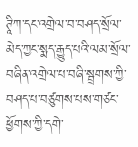ཊཱིཀ་དང་འགྲེལ་བ་བཤད་སྲོལ་མེད་ཀྱང་སྨད་རྒྱུད་པའི་ལམ་སྲོལ་བཞིན་འགྲེལ་པ་བཞི་སྦྲགས་ཀྱི་བཤད་པ་བཙུགས་པས་གཙང་ཕྱོགས་ཀྱི་དགེ་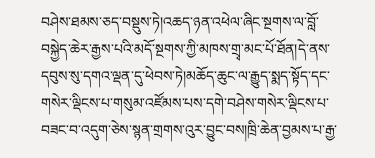བཤེས་ཐམས་ཅད་བསྡུས་ཏེ།འཆད་ཉན་འཕེལ་ཞིང་སྔགས་ལ་བློ་བསྐྱེད་ཆེར་རྒྱས་པའི་མདོ་སྔགས་ཀྱི་མཁས་གྲྭ་མང་པོ་ཐོན།དེ་ནས་དབུས་སུ་དགའ་ལྡན་དུ་ཕེབས་ཏེ།མཆོད་ཆུང་ལ་རྒྱུད་སྨད་སྟོད་དང་གསེར་ལྡིངས་པ་གསུམ་འཛོམས་པས་དགེ་བཤེས་གསེར་ལྡིངས་པ་བཟང་བ་འདུག་ཅེས་སྙན་གྲགས་འུར་བྱུང་བས།ཁྲི་ཆེན་བྱམས་པ་རྒྱ་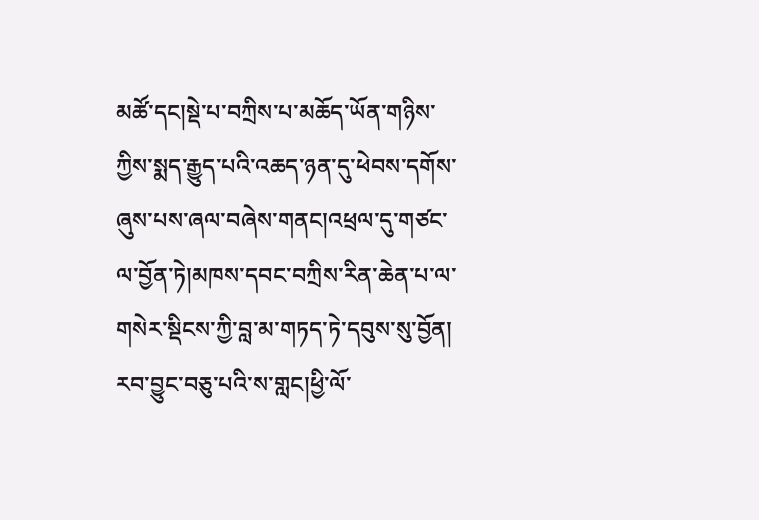མཚོ་དང།སྡེ་པ་བཀྲིས་པ་མཆོད་ཡོན་གཉིས་ཀྱིས་སྨད་རྒྱུད་པའི་འཆད་ཉན་དུ་ཕེབས་དགོས་ཞུས་པས་ཞལ་བཞེས་གནང།འཕྲལ་དུ་གཙང་ལ་བྱོན་ཏེ།མཁས་དབང་བཀྲིས་རིན་ཆེན་པ་ལ་གསེར་སྡིངས་ཀྱི་བླ་མ་གཏད་ཏེ་དབུས་སུ་བྱོན།
རབ་བྱུང་བཅུ་པའི་ས་གླང།ཕྱི་ལོ་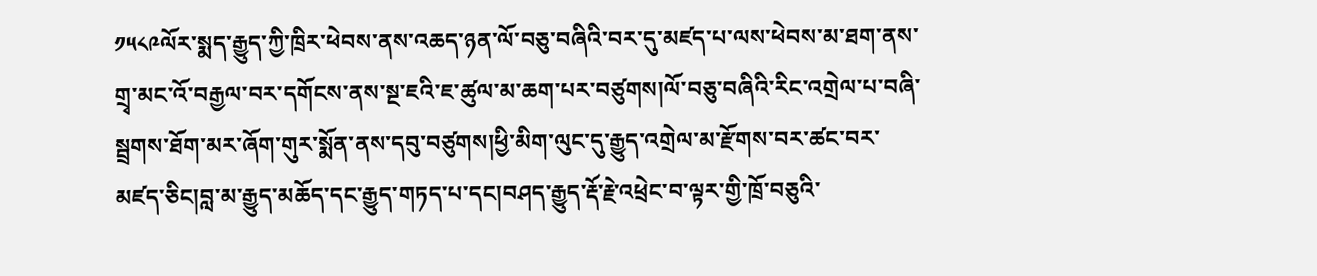༡༥༨༩ལོར་སྨད་རྒྱུད་ཀྱི་ཁྲིར་ཕེབས་ནས་འཆད་ཉན་ལོ་བཅུ་བཞིའི་བར་དུ་མཛད་པ་ལས་ཕེབས་མ་ཐག་ནས་གྲྭ་མང་འོ་བརྒྱལ་བར་དགོངས་ནས་སྔ་ཇའི་ཇ་ཚུལ་མ་ཆག་པར་བཙུགས།ལོ་བཅུ་བཞིའི་རིང་འགྲེལ་པ་བཞི་སྦྲགས་ཐོག་མར་ཞོག་གུར་སྨོན་ནས་དབུ་བཙུགས།ཕྱི་མིག་ལུང་དུ་རྒྱུད་འགྲེལ་མ་རྫོགས་བར་ཚང་བར་མཛད་ཅིང།བླ་མ་རྒྱུད་མཆོད་དང་རྒྱུད་གཏད་པ་དང།བཤད་རྒྱུད་རྡོ་རྗེ་འཕྲེང་བ་ལྟར་གྱི་ཁྲོ་བཅུའི་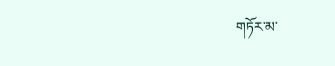གཏོར་མ་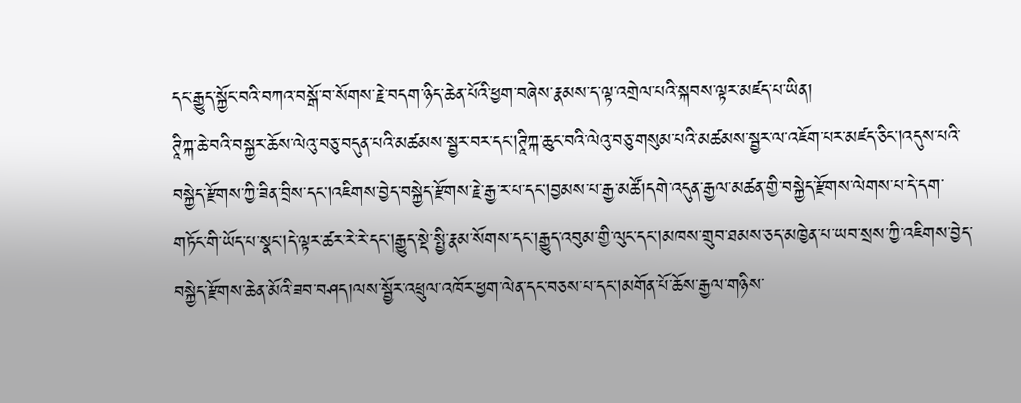དང་རྒྱུད་སྐྱོང་བའི་བཀའ་བསྒོ་བ་སོགས་རྗེ་བདག་ཉིད་ཆེན་པོའི་ཕྱག་བཞེས་རྣམས་ད་ལྟ་འགྲེལ་པའི་སྐབས་ལྟར་མཛད་པ་ཡིན།
ཊཱིཀྐ་ཆེ་བའི་བསྐྱར་ཆོས་ལེའུ་བཅུ་བདུན་པའི་མཚམས་སྦྱར་བར་དང།ཊཱིཀྐ་ཆུང་བའི་ལེའུ་བཅུ་གསུམ་པའི་མཚམས་སྦྱར་ལ་འཇོག་པར་མཛད་ཅིང།འདུས་པའི་བསྐྱེད་རྫོགས་ཀྱི་ཟིན་བྲིས་དང།འཇིགས་བྱེད་བསྐྱེད་རྫོགས་རྗེ་རྒྱ་ར་པ་དང།བྱམས་པ་རྒྱ་མཚོ།དགེ་འདུན་རྒྱལ་མཚན་གྱི་བསྐྱེད་རྫོགས་ལེགས་པ་དེ་དག་གཏོང་གི་ཡོད་པ་སྣང།དེ་ལྟར་ཚར་རེ་རེ་དང།རྒྱུད་སྡེ་སྤྱི་རྣམ་སོགས་དང་།རྒྱུད་འབུམ་གྱི་ལུང་དང།མཁས་གྲུབ་ཐམས་ཅད་མཁྱེན་པ་ཡབ་སྲས་ཀྱི་འཇིགས་བྱེད་བསྐྱེད་རྫོགས་ཆེན་མོའི་ཟབ་བཤད།ལས་སྦྱོར་འཕྲུལ་འཁོར་ཕྱག་ལེན་དང་བཅས་པ་དང།མགོན་པོ་ཆོས་རྒྱལ་གཉིས་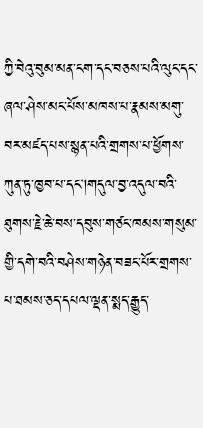ཀྱི་བེའུ་བུམ་མན་ངག་དང་བཅས་པའི་ལུང་དང་ཞལ་ཤེས་མང་པོས་མཁས་པ་རྣམས་མགུ་བར་མཛད་པས་སྙན་པའི་གྲགས་པ་ཕྱོགས་ཀུན་ཏུ་ཁྱབ་པ་དང།གདུལ་བྱ་འདུལ་བའི་ཐུགས་རྗེ་ཆེ་བས་དབུས་གཙང་ཁམས་གསུམ་གྱི་དགེ་བའི་བཤེས་གཉེན་བཟང་པོར་གྲགས་པ་ཐམས་ཅད་དཔལ་ལྡན་སྨད་རྒྱུད་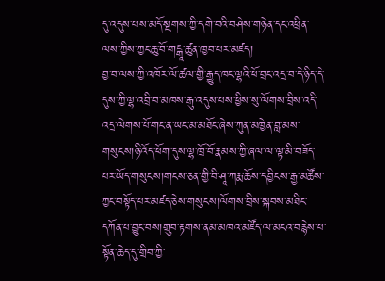དུ་འདུས་པས་མདོ་སྔགས་ཀྱི་དགེ་བའི་བཤེས་གཉེན་དང་འཕྲིན་ལས་ཀྱིས་ཀྱང་ཆུ་བོ་གངྒཱ་ཚུན་ཁྱབ་པར་མཛད།
བྱ་བ་ལས་ཀྱི་འཁོར་ལོ་ཚལ་གྱི་རྒྱུད་ཁང་ལྷའི་ཕོ་བྲང་འདྲ་བ་དེ་ཉིད་དེ་དུས་ཀྱི་ལྷ་འབྲི་བ་མཁས་རྒུ་འདུས་པས་ཕྱིས་སུ་ལོགས་བྲིས་འདི་འདྲ་ལེགས་པོ་གང་ན་ཡང་མ་མཐོང་ཞེས་ཀུན་མཁྱེན་བླ་མས་གསུངས།ཉི་འོད་ཕོག་དུས་ལྷ་ཁྲོ་བོ་རྣམས་ཀྱི་ཞལ་ལ་ལྟ་མི་བཟོད་པར་ཡོད་གསུངས།གངས་ཅན་གྱི་བི་ཤཱ་ཀརྨ་ཆོས་དབྱིངས་རྒྱ་མཚོས་ཀྱང་བསྟོད་པར་མཛད་ཅེས་གསུངས།ལོགས་བྲིས་སྐབས་མཐིང་དཀོན་པ་བྱུང་བས།གྲུབ་རྟགས་ནམ་མཁའ་མཛོད་ལ་མངའ་བརྙེས་པ་སྟོན་ཆེད་དུ་གྲིབ་ཀྱི་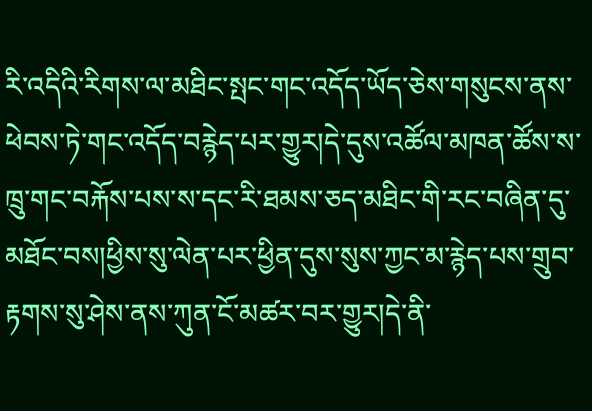རི་འདིའི་རིགས་ལ་མཐིང་སྤང་གང་འདོད་ཡོད་ཅེས་གསུངས་ནས་ཕེབས་ཏེ་གང་འདོད་བརྙེད་པར་གྱུར།དེ་དུས་འཚོལ་མཁན་ཚོས་ས་ཁྲུ་གང་བརྐོས་པས་ས་དང་རི་ཐམས་ཅད་མཐིང་གི་རང་བཞིན་དུ་མཐོང་བས།ཕྱིས་སུ་ལེན་པར་ཕྱིན་དུས་སུས་ཀྱང་མ་རྙེད་པས་གྲུབ་རྟགས་སུ་ཤེས་ནས་ཀུན་ངོ་མཚར་བར་གྱུར།དེ་ནི་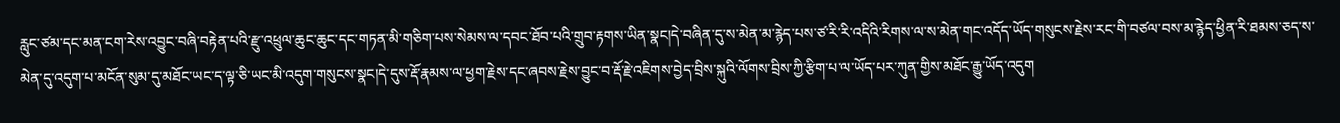རླུང་ཙམ་དང་མན་ངག་རེས་འབྱུང་བཞི་བརྟེན་པའི་རྫུ་འཕྲུལ་ཆུང་ཆུང་དང་གཏན་མི་གཅིག་པས་སེམས་ལ་དབང་ཐོབ་པའི་གྲུབ་རྟགས་ཡིན་སྣང།དེ་བཞིན་དུ་ས་མེན་མ་རྙེད་པས་ཙ་རི་རི་འདིའི་རིགས་ལ་ས་མེན་གང་འདོད་ཡོད་གསུངས་རྗེས་རང་གི་བཙལ་བས་མ་རྙེད་ཕྱིན་རི་ཐམས་ཅད་ས་མེན་དུ་འདུག་པ་མངོན་སུམ་དུ་མཐོང་ཡང་ད་ལྟ་ཅི་ཡང་མི་འདུག་གསུངས་སྣང།དེ་དུས་རྡོ་རྣམས་ལ་ཕྱག་རྗེས་དང་ཞབས་རྗེས་བྱུང་བ་རྡོ་རྗེ་འཇིགས་བྱེད་བྲིས་སྐུའི་ལོགས་བྲིས་ཀྱི་རྩིག་པ་ལ་ཡོད་པར་ཀུན་གྱིས་མཐོང་རྒྱུ་ཡོད་འདུག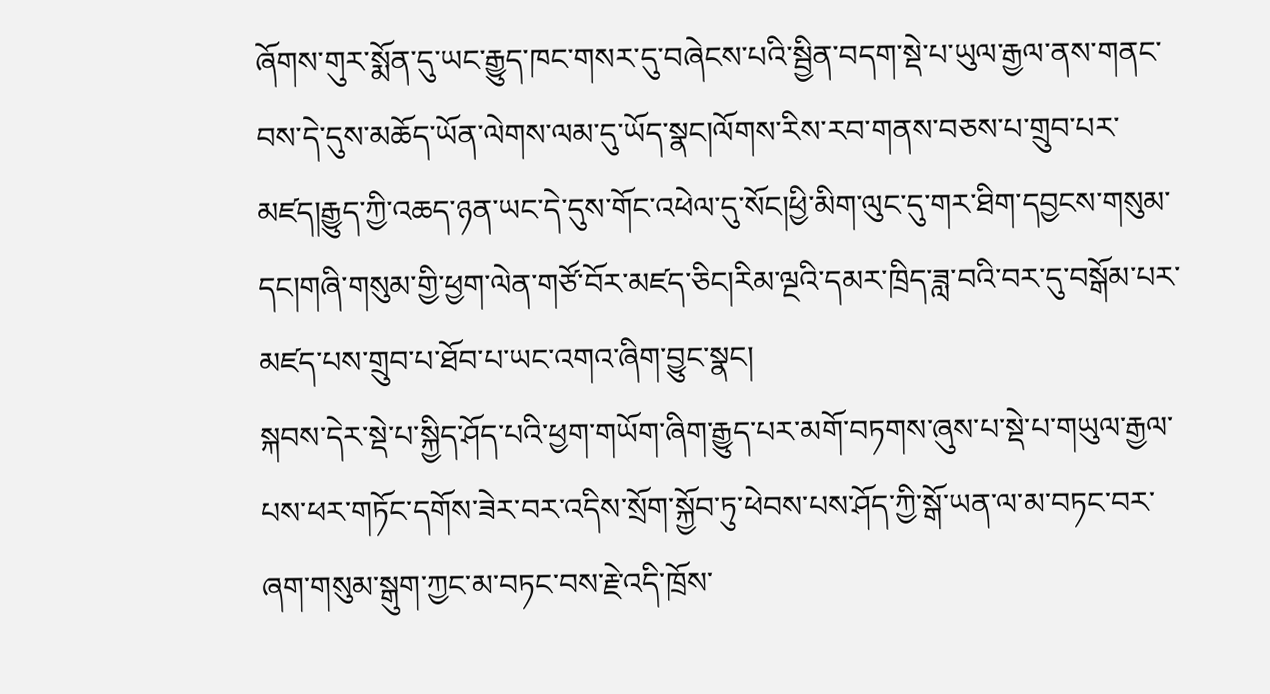ཞོགས་གུར་སྨོན་དུ་ཡང་རྒྱུད་ཁང་གསར་དུ་བཞེངས་པའི་སྦྱིན་བདག་སྡེ་པ་ཡུལ་རྒྱལ་ནས་གནང་བས་དེ་དུས་མཆོད་ཡོན་ལེགས་ལམ་དུ་ཡོད་སྣང།ལོགས་རིས་རབ་གནས་བཅས་པ་གྲུབ་པར་མཛད།རྒྱུད་ཀྱི་འཆད་ཉན་ཡང་དེ་དུས་གོང་འཕེལ་དུ་སོང།ཕྱི་མིག་ལུང་དུ་གར་ཐིག་དབྱངས་གསུམ་དང།གཞི་གསུམ་གྱི་ཕྱག་ལེན་གཙོ་བོར་མཛད་ཅིང།རིམ་ལྔའི་དམར་ཁྲིད་ཟླ་བའི་བར་དུ་བསྒོམ་པར་མཛད་པས་གྲུབ་པ་ཐོབ་པ་ཡང་འགའ་ཞིག་བྱུང་སྣང།
སྐབས་དེར་སྡེ་པ་སྐྱིད་ཤོད་པའི་ཕྱག་གཡོག་ཞིག་རྒྱུད་པར་མགོ་བཏགས་ཞུས་པ་སྡེ་པ་གཡུལ་རྒྱལ་པས་ཕར་གཏོང་དགོས་ཟེར་བར་འདིས་སྲོག་སྐྱོབ་ཏུ་ཕེབས་པས་ཤོད་ཀྱི་སྒོ་ཡན་ལ་མ་བཏང་བར་ཞག་གསུམ་སྒུག་ཀྱང་མ་བཏང་བས་རྗེ་འདི་ཁྲོས་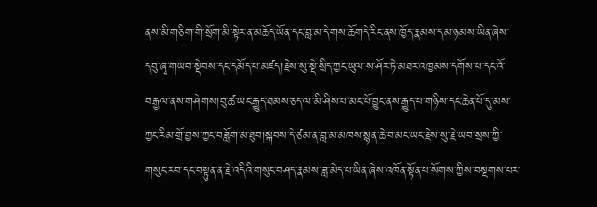ནས་མི་གཅིག་གི་སྲོག་མི་སྟེར་ན་མཆོད་ཡོན་དང་བླ་མ་དེ་གས་ཆོགདེ་རིང་ནས་ཁྱོད་རྣམས་དམ་ཉམས་ཡིན་ཞེས་དབུ་ཞྭ་གཡབ་སྡེབས་དང་དམོད་པ་མཛད།རྗེས་སུ་སྡེ་སྲིད་ཀྱང་ཡུལ་ས་ཤོར་ཏེ་མཐར་འཁྱམས་དགོས་པ་དང་འོ་བརྒྱལ་ནས་གཤེགས།བུ་ཚ་ཡང་རྒྱུད་ཐམས་ཅད་ལ་མི་ཤིས་པ་མང་པོ་བྱུང་ནས་རྒྱུད་པ་གཉིས་དང་ཆེན་པོ་དུ་མས་ཀྱང་རིམ་གྲོ་བྱས་ཀྱང་བཟློག་མ་ཐུབ།སྐབས་དེ་ཙམ་ན་བླ་མ་མཁས་སྙན་ཆེ་བ་མང་ཡང་རྗེས་སུ་རྗེ་ཡབ་སྲས་ཀྱི་གསུང་རབ་དང་བསྟུན་ན་རྗེ་འདིའི་གསུང་བཤད་རྣམས་ཟླ་མེད་པ་ཡིན་ཞེས་འཁོན་སྟོན་པ་སོགས་ཀྱིས་བསྔགས་པར་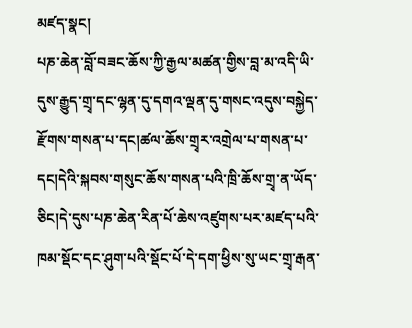མཛད་སྣང།
པཎ་ཆེན་བློ་བཟང་ཆོས་ཀྱི་རྒྱལ་མཚན་གྱིས་བླ་མ་འདི་ཡི་དུས་རྒྱུད་གྲྭ་དང་ལྷན་དུ་དགའ་ལྡན་དུ་གསང་འདུས་བསྐྱེད་རྫོགས་གསན་པ་དང།ཚལ་ཆོས་གྲྭར་འགྲེལ་པ་གསན་པ་དང།དེའི་སྐབས་གསུང་ཆོས་གསན་པའི་ཁྲི་ཆོས་གྲྭ་ན་ཡོད་ཅིང།དེ་དུས་པཎ་ཆེན་རིན་པོ་ཆེས་འཛུགས་པར་མཛད་པའི་ཁམ་སྡོང་དང་ཤུག་པའི་སྡོང་པོ་དེ་དག་ཕྱིས་སུ་ཡང་གྲྭ་རྒན་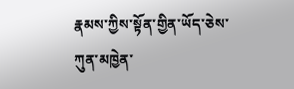རྣམས་ཀྱིས་སྟོན་གྱིན་ཡོད་ཅེས་ཀུན་མཁྱེན་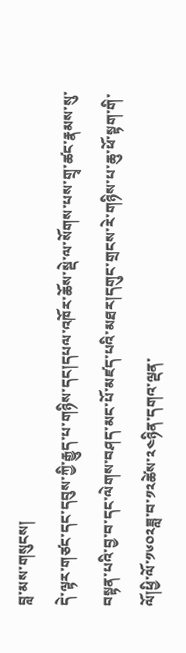བླ་མས་གསུངས།
དེ་ལྟར་གཙང་དང་དབུས་ཀྱི་རྒྱུད་པ་གཉིས་དང།དཔལ་འཁོར་ཆོས་སྡེ་ལ་སོགས་པས་གྲྭ་ཚང་རྣམས་སུ་བསྟན་པའི་བྱ་བ་དང་ལེགས་བཤད་མང་པོ་མཛད་པའི་མཐར།དགུང་གྲངས་རེ་གཉིས་པ་ཆུ་ཕོ་སྟག་གི་ལོ།ཕྱི་ལོ་༡༦༠༢ཟླ་བ་༡༢ཚེས་༢༤ཉིན་དགའ་ལྡན་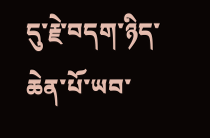དུ་རྗེ་བདག་ཉིད་ཆེན་པོ་ཡབ་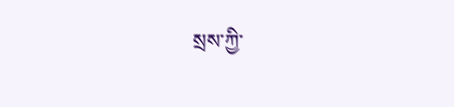སྲས་ཀྱི་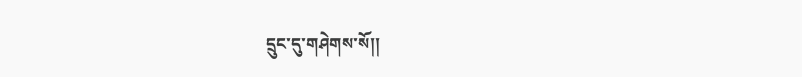དྲུང་དུ་གཤེགས་སོ།།